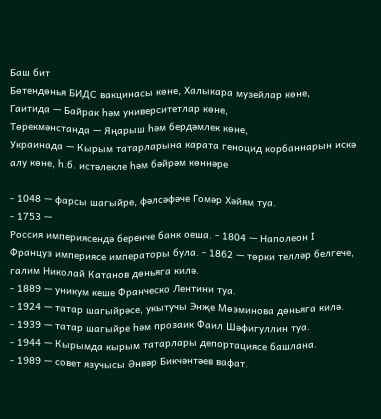Баш бит
Бөтендөнья БИДС вакцинасы көне, Халыкара музейлар көне,
Гаитида — Байрак һәм университетлар көне,
Төрекмәнстанда — Яңарыш һәм бердәмлек көне,
Украинада — Кырым татарларына карата геноцид корбаннарын искә алу көне, һ.б. истәлекле һәм бәйрәм көннәре

- 1048 — фарсы шагыйре, фәлсәфәче Гомәр Хәйям туа.
- 1753 —
Россия империясендә беренче банк оеша. - 1804 — Наполеон I
Француз империясе императоры була. - 1862 — төрки телләр белгече, галим Николай Катанов дөньяга килә.
- 1889 — уникум кеше Франческо Лентини туа.
- 1924 — татар шагыйрәсе, укытучы Энҗе Мөэминова дөньяга килә.
- 1939 — татар шагыйре һәм прозаик Фаил Шәфигуллин туа.
- 1944 — Кырымда кырым татарлары депортациясе башлана.
- 1989 — совет язучысы Әнвәр Бикчәнтәев вафат.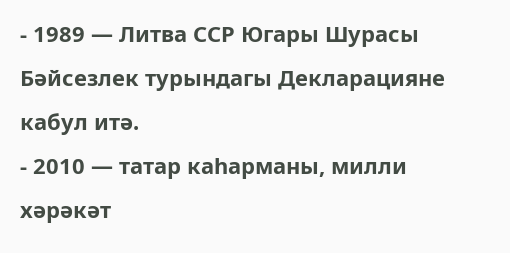- 1989 — Литва ССР Югары Шурасы Бәйсезлек турындагы Декларацияне кабул итә.
- 2010 — татар каһарманы, милли хәрәкәт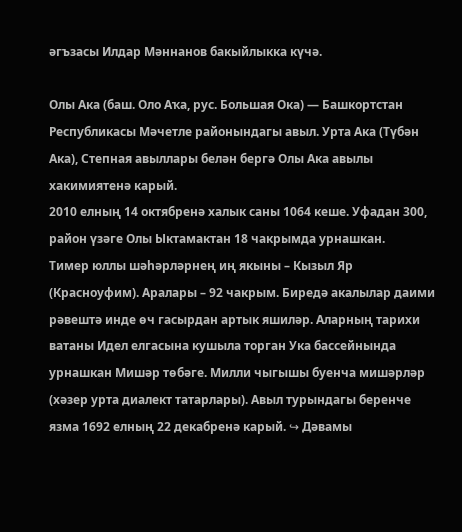әгъзасы Илдар Мәннанов бакыйлыкка күчә.

Олы Ака (баш. Оло Аҡа, рус. Большая Ока) — Башкортстан Республикасы Мәчетле районындагы авыл. Урта Ака (Түбән Ака), Степная авыллары белән бергә Олы Ака авылы хакимиятенә карый.
2010 елның 14 октябренә халык саны 1064 кеше. Уфадан 300, район үзәге Олы Ыктамактан 18 чакрымда урнашкан.
Тимер юллы шәhәрләрнең иң якыны – Кызыл Яр (Красноуфим). Аралары – 92 чакрым. Биредә акалылар даими рәвештә инде өч гасырдан артык яшиләр. Аларның тарихи ватаны Идел елгасына кушыла торган Ука бассейнында урнашкан Мишәр төбәге. Милли чыгышы буенча мишәрләр (хәзер урта диалект татарлары). Авыл турындагы беренче язма 1692 елның 22 декабренә карый. ↪ Дәвамы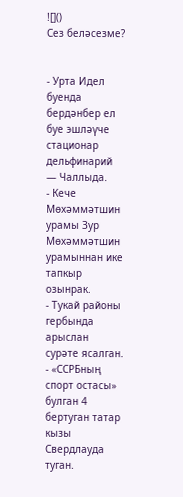![]()
Сез беләсезме?


- Урта Идел буенда бердәнбер ел буе эшләүче стационар дельфинарий — Чаллыда.
- Кече Мөхәммәтшин урамы Зур Мөхәммәтшин урамыннан ике тапкыр озынрак.
- Тукай районы гербында арыслан сурәте ясалган.
- «ССРБның спорт остасы» булган 4 бертуган татар кызы Свердлауда туган.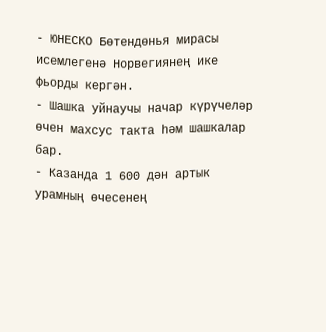- ЮНЕСКО Бөтендөнья мирасы исемлегенә Норвегиянең ике фьорды кергән.
- Шашка уйнаучы начар күрүчеләр өчен махсус такта һәм шашкалар бар.
- Казанда 1 600 дән артык урамның өчесенең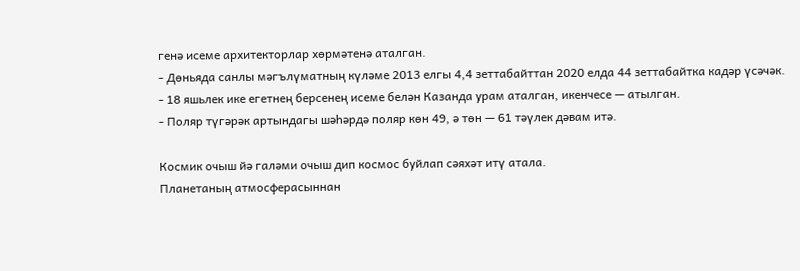генә исеме архитекторлар хөрмәтенә аталган.
- Дөньяда санлы мәгълүматның күләме 2013 елгы 4,4 зеттабайттан 2020 елда 44 зеттабайтка кадәр үсәчәк.
- 18 яшьлек ике егетнең берсенең исеме белән Казанда урам аталган, икенчесе — атылган.
- Поляр түгәрәк артындагы шәһәрдә поляр көн 49, ә төн — 61 тәүлек дәвам итә.

Космик очыш йә галәми очыш дип космос буйлап сәяхәт итү атала.
Планетаның атмосферасыннан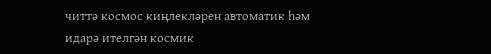читтә космос киңлекләрен автоматик һәм идарә ителгән космик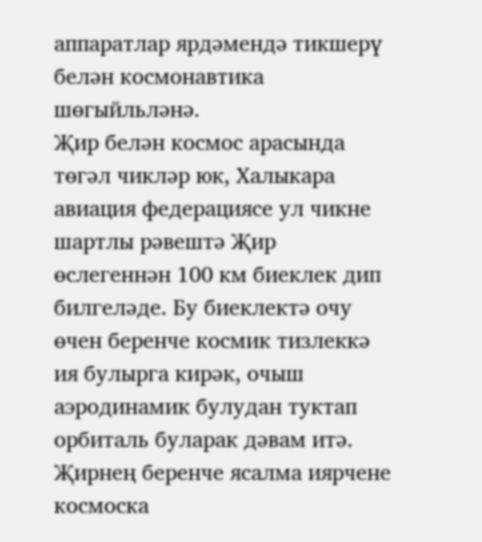аппаратлар ярдәмендә тикшерү белән космонавтика шөгыйльләнә.
Җир белән космос арасында төгәл чикләр юк, Халыкара авиация федерациясе ул чикне шартлы рәвештә Җир өслегеннән 100 км биеклек дип билгеләде. Бу биеклектә очу өчен беренче космик тизлеккә ия булырга кирәк, очыш аэродинамик булудан туктап орбиталь буларак дәвам итә.
Җирнең беренче ясалма иярчене космоска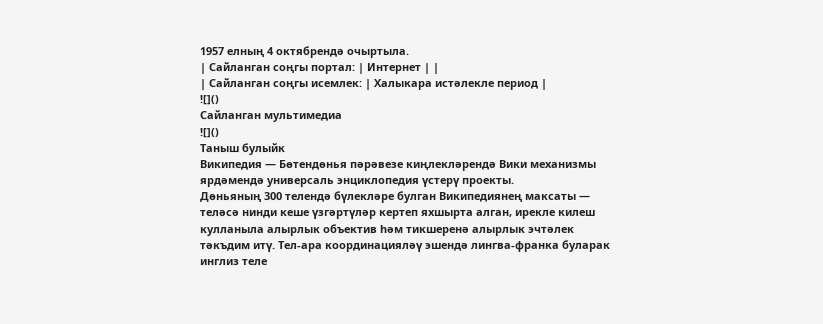1957 елның 4 октябрендә очыртыла.
| Сайланган cоңгы портал: | Интернет | |
| Сайланган cоңгы исемлек: | Халыкара истәлекле период |
![]()
Сайланган мультимедиа
![]()
Таныш булыйк
Википедия — Бөтендөнья пәрәвезе киңлекләрендә Вики механизмы ярдәмендә универсаль энциклопедия үстерү проекты.
Дөньяның 300 телендә бүлекләре булган Википедиянең максаты — теләсә нинди кеше үзгәртүләр кертеп яхшырта алган, ирекле килеш кулланыла алырлык объектив һәм тикшеренә алырлык эчтәлек тәкъдим итү. Тел-ара координацияләү эшендә лингва-франка буларак инглиз теле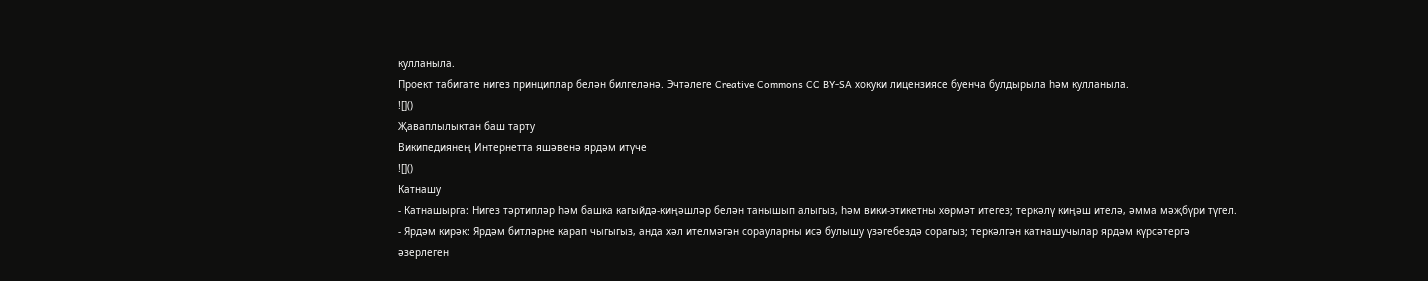кулланыла.
Проект табигате нигез принциплар белән билгеләнә. Эчтәлеге Creative Commons CC BY-SA хокуки лицензиясе буенча булдырыла һәм кулланыла.
![]()
Җаваплылыктан баш тарту
Википедиянең Интернетта яшәвенә ярдәм итүче
![]()
Катнашу
- Катнашырга: Нигез тәртипләр һәм башка кагыйдә-киңәшләр белән танышып алыгыз, һәм вики-этикетны хөрмәт итегез; теркәлү киңәш ителә, әмма мәҗбүри түгел.
- Ярдәм кирәк: Ярдәм битләрне карап чыгыгыз, анда хәл ителмәгән сорауларны исә булышу үзәгебездә сорагыз; теркәлгән катнашучылар ярдәм күрсәтергә әзерлеген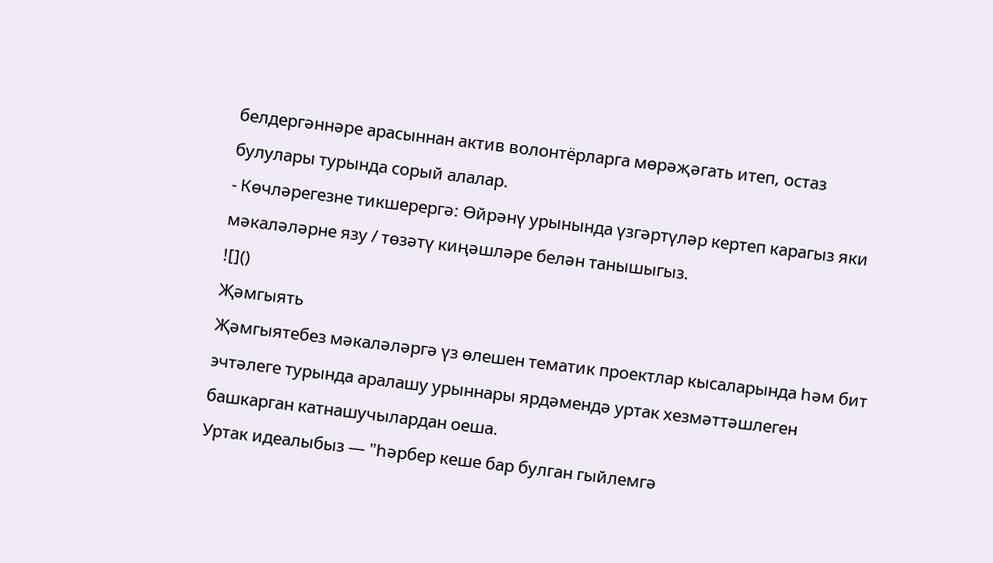белдергәннәре арасыннан актив волонтёрларга мөрәҗәгать итеп, остаз булулары турында сорый алалар.
- Көчләрегезне тикшерергә: Өйрәнү урынында үзгәртүләр кертеп карагыз яки мәкаләләрне язу / төзәтү киңәшләре белән танышыгыз.
![]()
Җәмгыять
Җәмгыятебез мәкаләләргә үз өлешен тематик проектлар кысаларында һәм бит эчтәлеге турында аралашу урыннары ярдәмендә уртак хезмәттәшлеген башкарган катнашучылардан оеша.
Уртак идеалыбыз — "һәрбер кеше бар булган гыйлемгә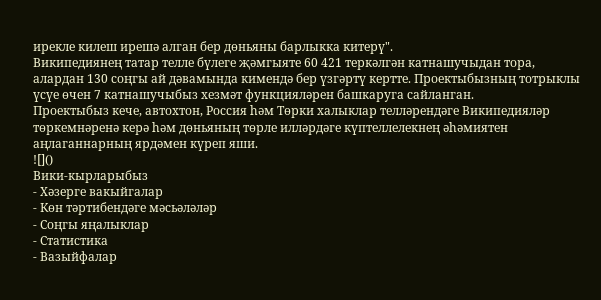ирекле килеш ирешә алган бер дөньяны барлыкка китерү".
Википедиянең татар телле бүлеге җәмгыяте 60 421 теркәлгән катнашучыдан тора, алардан 130 соңгы ай дәвамында кимендә бер үзгәртү кертте. Проектыбызның тотрыклы үсүе өчен 7 катнашучыбыз хезмәт функцияләрен башкаруга сайланган.
Проектыбыз кече, автохтон, Россия һәм Төрки халыклар телләрендәге Википедияләр төркемнәренә керә һәм дөньяның төрле илләрдәге күптеллелекнең әһәмиятен аңлаганнарның ярдәмен күреп яши.
![]()
Вики-кырларыбыз
- Хәзерге вакыйгалар
- Көн тәртибендәге мәсьәләләр
- Соңгы яңалыклар
- Статистика
- Вазыйфалар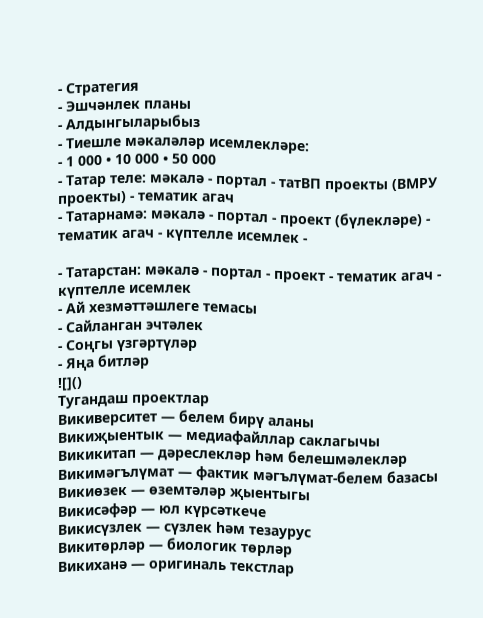- Стратегия
- Эшчәнлек планы
- Алдынгыларыбыз
- Тиешле мәкаләләр исемлекләре:
- 1 000 • 10 000 • 50 000
- Татар теле: мәкалә - портал - татВП проекты (ВМРУ проекты) - тематик агач
- Татарнамә: мәкалә - портал - проект (бүлекләре) - тематик агач - күптелле исемлек -

- Татарстан: мәкалә - портал - проект - тематик агач - күптелле исемлек
- Ай хезмәттәшлеге темасы
- Сайланган эчтәлек
- Соңгы үзгәртүләр
- Яңа битләр
![]()
Тугандаш проектлар
Викиверситет — белем бирү аланы
Викиҗыентык — медиафайллар саклагычы
Викикитап — дәреслекләр һәм белешмәлекләр
Викимәгълүмат — фактик мәгълүмат-белем базасы
Викиөзек — өземтәләр җыентыгы
Викисәфәр — юл күрсәткече
Викисүзлек — сүзлек һәм тезаурус
Викитөрләр — биологик төрләр
Викиханә — оригиналь текстлар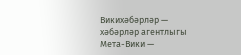Викихәбәрләр — хәбәрләр агентлыгы
Мета-Вики —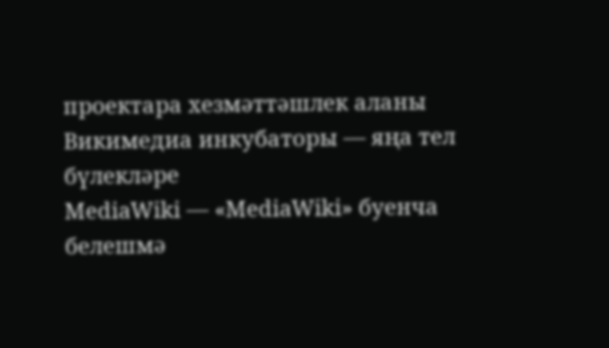проектара хезмәттәшлек аланы
Викимедиа инкубаторы — яңа тел бүлекләре
MediaWiki — «MediaWiki» буенча белешмә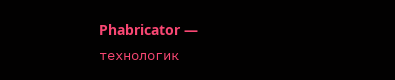Phabricator — технологик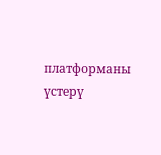платформаны үстерү